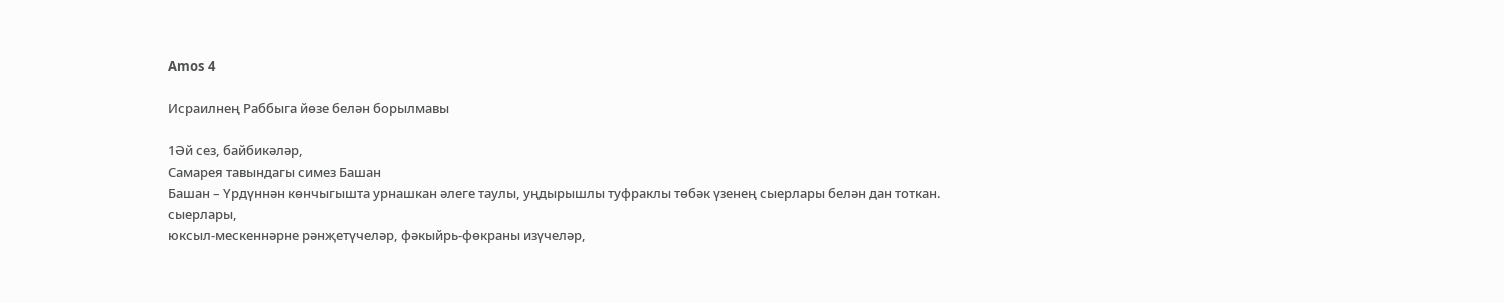Amos 4

Исраилнең Раббыга йөзе белән борылмавы

1Әй сез, байбикәләр,
Самарея тавындагы симез Башан
Башан – Үрдүннән көнчыгышта урнашкан әлеге таулы, уңдырышлы туфраклы төбәк үзенең сыерлары белән дан тоткан.
сыерлары,
юксыл-мескеннәрне рәнҗетүчеләр, фәкыйрь-фөкраны изүчеләр,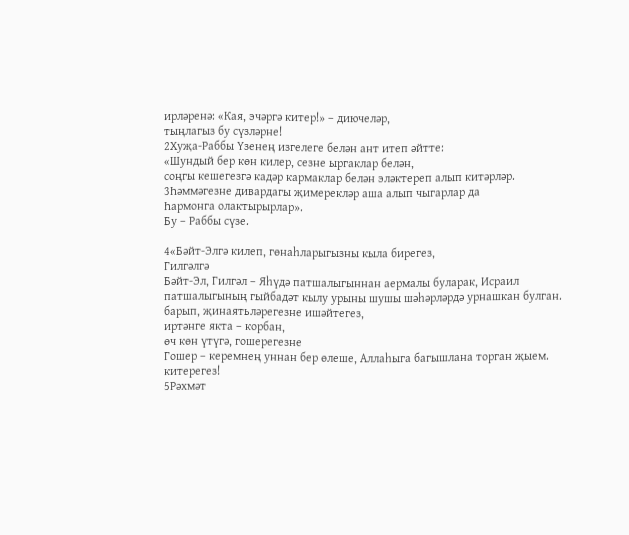ирләренә: «Кая, эчәргә китер!» – диючеләр,
тыңлагыз бу сүзләрне!
2Хуҗа-Раббы Үзенең изгелеге белән ант итеп әйтте:
«Шундый бер көн килер, сезне ыргаклар белән,
соңгы кешегезгә кадәр кармаклар белән эләктереп алып китәрләр.
3Һәммәгезне дивардагы җимерекләр аша алып чыгарлар да
Һармонга олактырырлар».
Бу – Раббы сүзе.

4«Бәйт-Элгә килеп, гөнаһларыгызны кыла бирегез,
Гилгәлгә
Бәйт-Эл, Гилгәл – Яһүдә патшалыгыннан аермалы буларак, Исраил патшалыгының гыйбадәт кылу урыны шушы шәһәрләрдә урнашкан булган.
барып, җинаятьләрегезне ишәйтегез,
иртәнге якта – корбан,
өч көн үтүгә, гошерегезне
Гошер – керемнең уннан бер өлеше, Аллаһыга багышлана торган җыем.
китерегез!
5Рәхмәт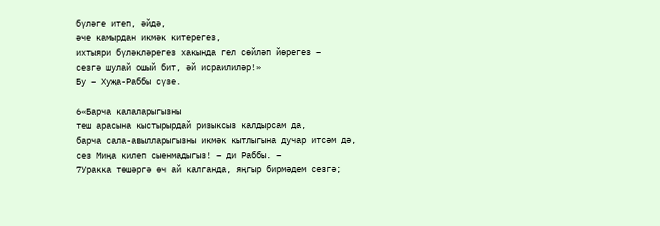бүләге итеп, әйдә,
әче камырдан икмәк китерегез,
ихтыяри бүләкләрегез хакында гел сөйләп йөрегез –
сезгә шулай ошый бит, әй исраилиләр!»
Бу – Хуҗа-Раббы сүзе.

6«Барча калаларыгызны
теш арасына кыстырырдай ризыксыз калдырсам да,
барча сала-авылларыгызны икмәк кытлыгына дучар итсәм дә,
сез Миңа килеп сыенмадыгыз! – ди Раббы. –
7Уракка төшәргә өч ай калганда, яңгыр бирмәдем сезгә;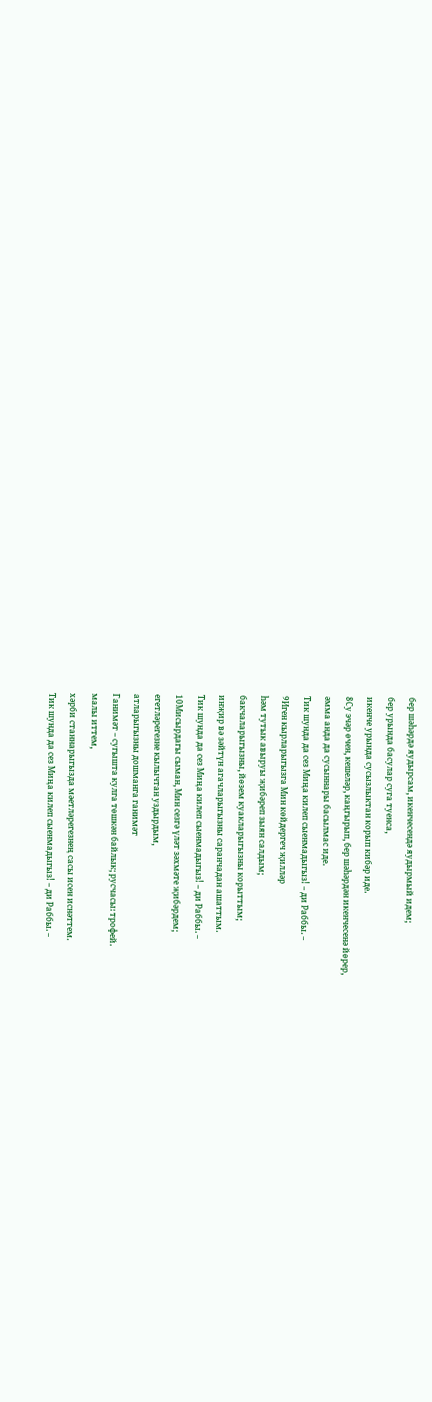бер шәһәрдә яудырсам, икенчесендә яудырмый идем;
бер урында басулар суга туенса,
икенче урында сусызлыктан корып кибәр иде.
8Су эчәр өчен, кешеләр, каңгырып, бер шәһәрдән икенчесенә йөрер,
әмма анда да сусыннары басылмас иде.
Тик шунда да сез Миңа килеп сыенмадыгыз! – ди Раббы. –
9Иген кырларыгызга Мин көйдергеч җилләр
һәм тутык авыруы җибәреп зыян салдым;
бакчаларыгызны, йөзем куакларыгызны корыттым;
инҗир вә зәйтүн агачларыгызны саранчадан ашаттым.
Тик шунда да сез Миңа килеп сыенмадыгыз! – ди Раббы. –
10Мисырдагы сыман, Мин сезгә үләт зәхмәте җибәрдем;
егетләрегезне кылычтан уздырдым,
атларыгызны дошманга ганимәт
Ганимәт – сугышта кулга төшкән байлык; русчасы: трофей.
малы иттем,
хәрби станнарыгызда мәетләрегезнең сасы исен иснәттем.
Тик шунда да сез Миңа килеп сыенмадыгыз! – ди Раббы. –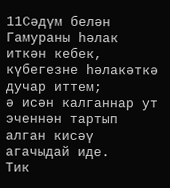11Сәдүм белән Гамураны һәлак иткән кебек,
күбегезне һәлакәткә дучар иттем;
ә исән калганнар ут эченнән тартып алган кисәү агачыдай иде.
Тик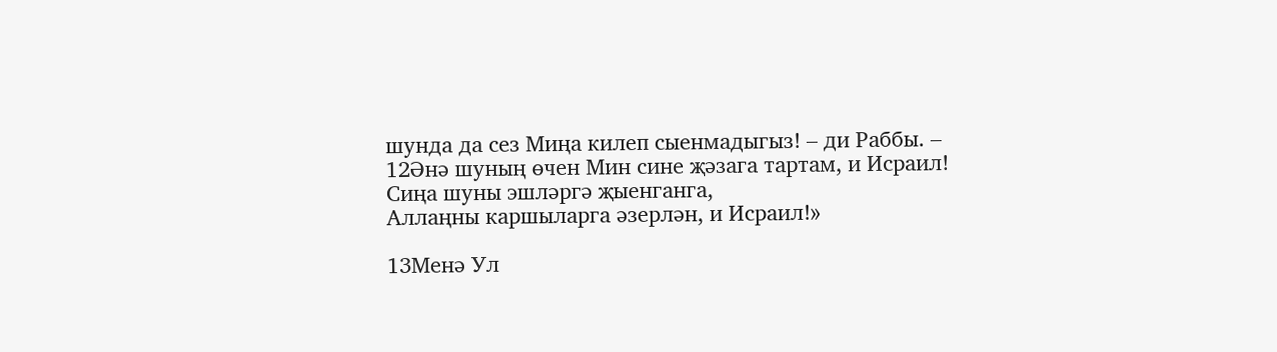шунда да сез Миңа килеп сыенмадыгыз! – ди Раббы. –
12Әнә шуның өчен Мин сине җәзага тартам, и Исраил!
Сиңа шуны эшләргә җыенганга,
Аллаңны каршыларга әзерлән, и Исраил!»

13Менә Ул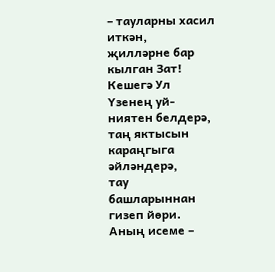– тауларны хасил иткән,
җилләрне бар кылган Зат!
Кешегә Ул Үзенең уй-ниятен белдерә,
таң яктысын караңгыга әйләндерә,
тау башларыннан гизеп йөри.
Аның исеме –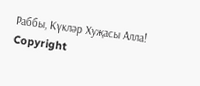Раббы, Күкләр Хуҗасы Алла!
Copyright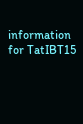information for TatIBT15